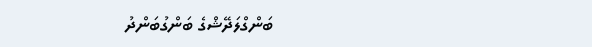ބަންގްލަދޭޝްގެ ބަންގުބަންދު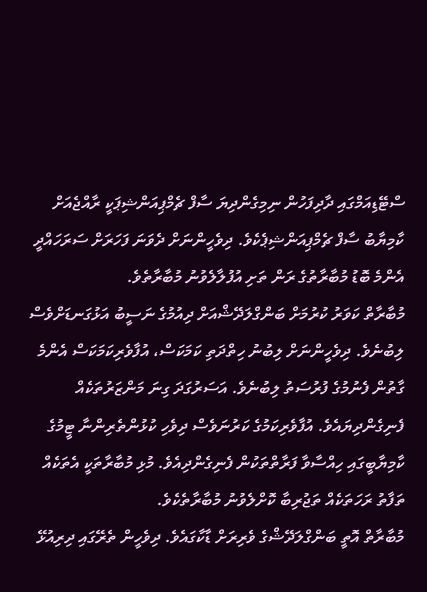ސްޓޭޑިއަމްގައި ދާދިފަހުން ނިމިގެންދިޔަ ސާފް ޗެމްޕިއަންޝިޕަކީ ރާއްޖެއަށް ކާމިޔާބު ސާފް ޗެމްޕިއަންޝިޕެކެވެ. ދިވެހީންނަށް ދެވަނަ ފަހަރަށް ސަރަހައްދީ އެންމެ ބޮޑު މުބާރާތުގެ ރަން ތަށި އުފުލާލެވުނު މުބާރާތެވެ.
މުބާރާތް ކަވަރު ކުރުމަށް ބަންގްލަދޭޝްއަށް ދިއުމުގެ ނަސީބު އަޅުގަނޑަށްވެސް ލިބުނެވެ. ދިވެހީންނަށް ލިބުނު ހިތްދަތި ކަމަކަސް، އުފާވެރިކަމަކަސް އެންމެ ގާތުން ފެނުމުގެ ފުރުސަތު ލިބުނެވެ. އަސަރުގަދަ ގިނަ މަންޒަރުތަކެއް ފެނިގެންދިޔައެވެ. އުފާވެރިކަމުގެ ކަރުނަވެސް ދިވެހި ކުޅުންތެރިންނާ ޓީމުގެ ކާމިޔާބީގައި ހިއްސާވާ ފަރާތްތަކުން ފެނިގެންދިއެވެ. މުޅި މުބާރާތަކީ އެތަކެއް ތަފާތު ރަހަތަކެއް ތަޖުރިބާ ކޮށްލެވުނު މުބާރާތެކެވެ.
މުބާރާތް އޮތީ ބަންގްލަދޭޝްގެ ވެރިރަށް ޑާކާގައެވެ. ދިވެހީން ތެރޭގައި ދިރިއުޅޭ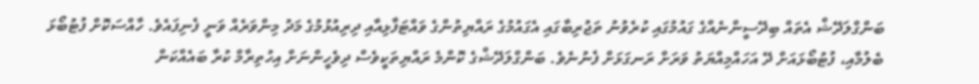ބަންގްލަދޭޝް އެތައް ބިދޭސީންނެއްގެ ގައުމުގައި ކުރެވުނު ތަޖުރިބާގައި އެގައުމުގެ ރައްޔިތުންގެ ވައްޓަފާޅިއާއި ދިރިއުޅުމުގެ މަދު މިންވަރެއް ވަނީ ފެނިފައެވެ. ހާއްސަކޮށް ފުޓުބޯޅަ ބެލުމާއި، ފުޓުބޯޅައަށް ދޭ އަހައްމިއްޔަތު ވަރަށް ރަނގަޅަށް ފެނުނެވެ. ބަންގްލަދޭޝްގެ ކޮންމެ ރައްޔިތަކީވެސް ދިވެހީންނަށް އިހުތިރާމް ކުރާ ބައެއްކަން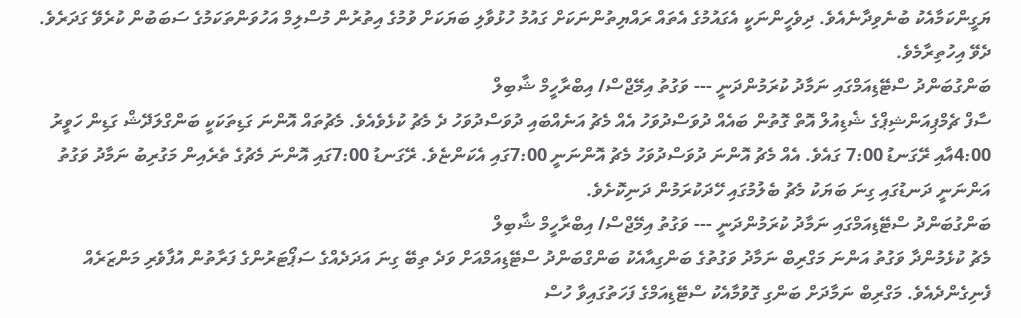ޔަގީންކަމާއެކު ބުނެވިދާނެއެވެ. ދިވެހީންނަކީ އެގައުމުގެ އެތައް ރައްޔިތުންނަކަށް ގައުމު ހުޅުވާލި ބަޔަކަށް ވުމުގެ އިތުރުން މުސްލިމް އަހުވަންތަކަމުގެ ސަބަބުން ކުރެވޭ ގަދަރެވެ. ދެވޭ އިހުތިރާމެވެ.
ބަންގުބަންދު ސްޓޭޑިއަމްގައި ނަމާދު ކުރަމުންދަނީ --- ވަގުތު އިމޭޖްސް/ އިބްރާހީމް ޝާބިލް
ސާފް ޗެމްޕިއަންޝިޕްގެ ޝެޑިއުލް އޮތް ގޮތުން ބައެއް ދުވަސްދުވަހު އެއް މެޗު އަނެއްބައި ދުވަސްދުވަހު ދެ މެޗު ކުޅެވެއެވެ. މެޗުތައް އޮންނަ ގަޑިތަކަކީ ބަންގްލަދޭޝް ގަޑިން ހަވީރު 4:00އާއި ރޭގަނޑު 7:00 ގައެވެ. އެއް މެޗު އޮންނަ ދުވަސްދުވަހު މެޗު އޮންނަނީ 7:00ގައި އެކަންޏެވެ. ރޭގަނޑު 7:00ގައި އޮންނަ މެޗުގެ ތެރެއިން މަގުރިބު ނަމާދު ވަގުތު އަންނަނީ ދަނޑުގައި ގިނަ ބަޔަކު މެޗު ބެލުމުގައި ހޭދަކުރަމުން ދަނިކޮށެވެ.
ބަންގުބަންދު ސްޓޭޑިއަމްގައި ނަމާދު ކުރަމުންދަނީ --- ވަގުތު އިމޭޖްސް/ އިބްރާހީމް ޝާބިލް
މެޗު ކުޅެމުންދާ ވަގުތު އަންނަ މަގްރިބް ނަމާދު ވަގުތުގެ ބަންގިއާއެކު ބަންގްބަންދު ސްޓޭޑިއަމްއަށް ވަދެ ތިބޭ ގިނަ އަދަދެއްގެ ސަޕޯޓަރުންގެ ފަރާތުން އުފާވެރި މަންޒަރެއް ފެނިގެންދެއެވެ. މަގްރިބް ނަމާދަށް ބަންގި ގޮވުމާއެކު ސްޓޭޑިއަމްގެ ފަހަތުގައިވާ ހުސް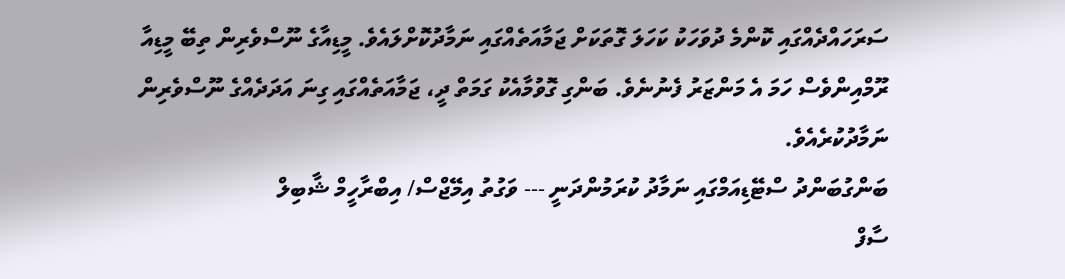ސަރަހައްދެއްގައި ކޮންމެ ދުވަހަކު ކަހަލަ ގޮތަކަށް ޖަމާއަތެއްގައި ނަމާދުކޮށްލައެވެ. މީޑިއާގެ ނޫސްވެރިން ތިބޭ މީޑިއާ ރޫމްއިންވެސް ހަމަ އެ މަންޒަރު ފެނުނެވެ. ބަންގި ގޮވުމާއެކު ގަމަތް ދީ، ޖަމާއަތެއްގައި ގިނަ އަދަދެއްގެ ނޫސްވެރިން ނަމާދުކުރެއެވެ.
ބަންގުބަންދު ސްޓޭޑިއަމްގައި ނަމާދު ކުރަމުންދަނީ --- ވަގުތު އިމޭޖްސް/ އިބްރާހީމް ޝާބިލް
ސާފް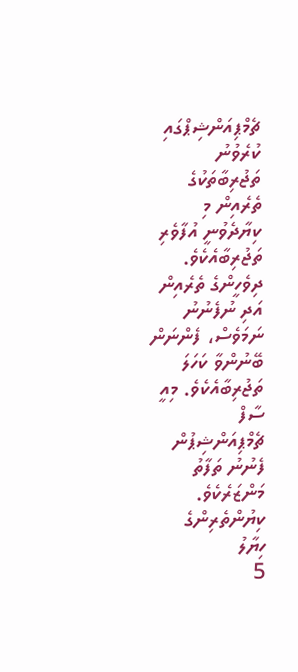ޗެމްޕިއަންޝިޕްގައި ކުރެވުނު ތަޖުރިބާތަކުގެ ތެރެއިން މި ކިޔާދެވުނީ އުފާވެރި ތަޖުރިބާއެކެވެ. ދިވެހީންގެ ތެރެއިން އަދި ނުފެނުނު ނަމަވެސް، ފެންނަން ބޭނުންވާ ކަހަލަ ތަޖުރިބާއެކެވެ. މިއީ ސާފް ޗެމްޕިއަންޝިޕުން ފެނުނު ތަފާތު މަންޒަރެކެވެ.
ކިޔުންތެރިންގެ ހިޔާލު
5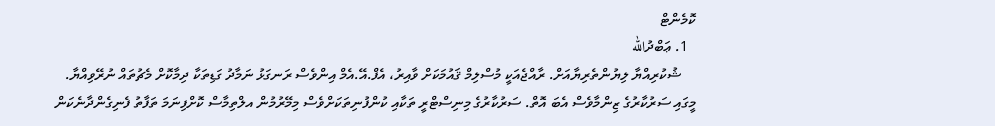ކޮމެންޓް
  1. ޢަބްދުالله
    ޝުކުރިއްޔާ ލިޔުންތެރިޔާއަށް. ރާއްޖެއަކީ މުސްލިމް ޤައުމަކަށް ވާއިރު، އެފް.އޭ.އެމް އިންވެސް ރަނގަޅު ނަމާދު ގަޑިތަކާ ދިމާކޮށް މެޗުތައް ނުރޭވިއްޔާ. މީގައި ސަރުކާރުގެ ޒިންމާވެސް އެބަ އޮތް. ސަރުކާރުގެ މިނިސްޓްރީ ތަކާއި ކުންފުނިތަކަށްވެސް މިމޭރުމުން އލްތިމާސް ކޮށްފިނަމަ ތަފާތު ފެނިގެންދާނެކަން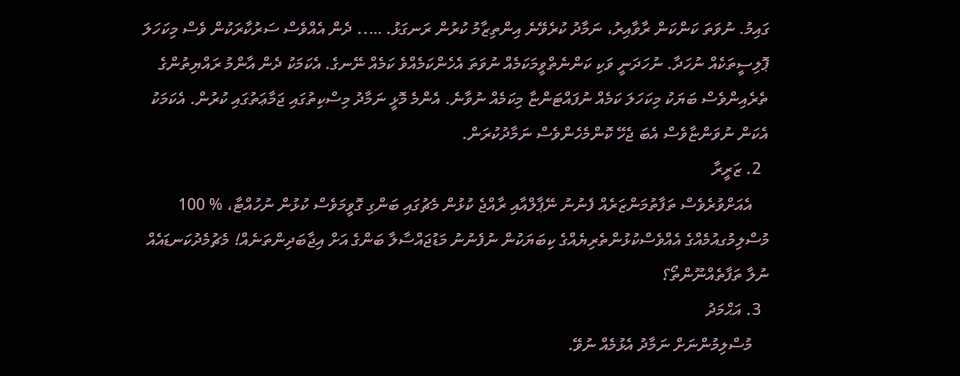ގައިމު. ނުވަތަ ކަންކަން ރާވާއިރު، ނަމާދު ކުރެވޭނެ އިންތިޒާމު ކުރުން ރަނގަޅު. ….. ދެން އެއްވެސް ސަރުކާރަކުން ވެސް މިކަހަލަ ޕޮލިސީތަކެއް ނުހަދާ. ނުހަދަނީ ވަކި ކަންނެތްވީމަކަމެއް ނުވަތަ އެހެންކަމެއްވެ ކަމެއް ނޭނގެ. އެކަމަކު ދެން އާންމު ރައްޔިތުންގެ ތެރެއިންވެސް ބަޔަކު މިކަހަލަ ކަމެއް ނުފައްޓަންޏާ މިކަމެއް ނުވާނެ. އެންމެ މޮޅީ ނަމާދު މިސްކިތުގައި ޖަމާޢަތުގައި ކުރުން. އެކަމަކު އެކަން ނުވަންޏާވެސް އެބަ ޖެހޭ ކޮންމެހެންވެސް ނަމާދުކުރަން.
  2. ޒަރީރާ
    އެއަށްވުރެވެސް ތަފާތުމަންޒަރެއް ފެނުނު ނޭޕާލްއާއި ރާއްޖެ ކުޅުން މެޗުގައި ބަންގި ގޮވީމަވެސް ކުޅުން ނުހުއްޓާ، % 100 މުސްލިމުގއުމެއްގެ އެއްވެސްކުޅުންތެރިޔެއްގެ ކިބަޔަކުން ނުފެނުނު މަޑުޖައްސާލާ ބަންގެ އަށް އިޖާބަދިންތަނެއް! މެޗުމެދުކަނޑައެއް ނުލާ ތަފާތެއްނޫންތޯ؟
  3. އަޙްމަދު
    މުސްލިމުންނަށް ނަމާދު އެޅުމެއް ނުވޭ.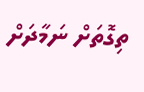ތިގޮތަށް ނަމާދަށް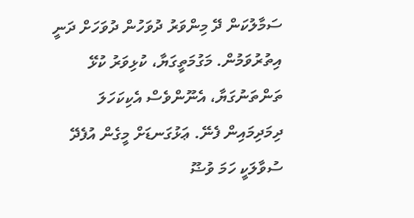ސަމާލުކަން ދޭ މިންވަރު ދުވަހުން ދުވަހަށް ދަނީ އިތުރުވަމުން. މަގުމަތީގަޔާ، ކުޅިވަރު ކުޅޭ ތަންތަނުގަޔާ، އެނޫންވެސް އެކިކަހަލަ ދިމަދިމައިން ފެނޭ. ޢަޅުގަނޑަށް މީގެން އުފެދޭ ސުވާލަކީ ހަމަ ވުޟޫ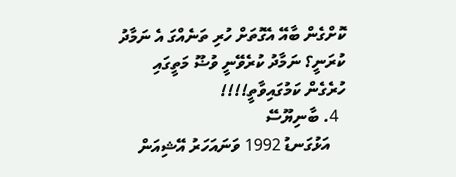ކޮށްގެން ބާއޭ އެގޮތަށް ހުރި ތަނެއްގަ އެ ނަމާދު ކުރަނީ؟ ނަމާދު ކުރެވޭނީ ވުޟޫ މަތީގައި ހުރެގެން ކަމުގައިވާތީ!!!!
  4. ބާނިޔޫސޭ
    އަޅުގަނޑު 1992 ވަނައަހަރު އޭޝިއަން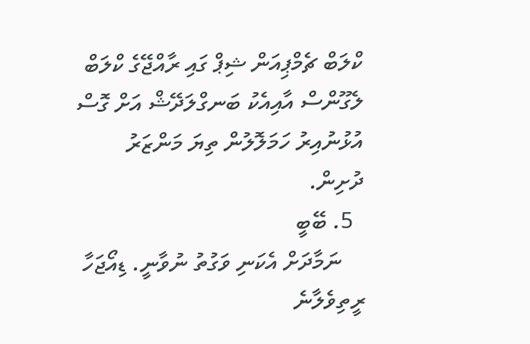ކްލަބް ޗެމްޕިއަން ޝިޕް ގައި ރާއްޖޭގެ ކްލަބް ލެގޫންސް އާއިއެކު ބަނގްލަދޭޝް އަށް ގޮސް އުޅުނުއިރު ހަމަލޮލުން ތިޔަ މަންޒަރު ދުށިން.
  5. ބޭބީ
    ނަމާދަށް އެކަނި ވަގުތު ނުވާނީ. ޑިއޯޖަހާ ރީތިވެލާނެ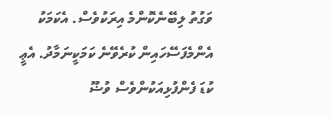ވަގުތު ލިބޭނެކޮންމެ އިރަކުވެސް. އެކަމަކު އެންމެފަސޭހައިން ކުރެވޭނެ ކަމަކީނަމާދު. އެޢީ ކުޑަ ފެންފުޅިއަކުންވެސް ވުޟޫ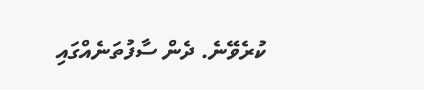ކުރެވޭނެ. ދެން ސާފުތަނެއްގައި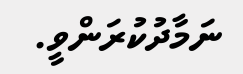ނަމާދުކުރަންވީ.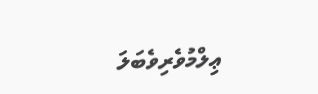ޢިލްމުވެރިވެބަލަ